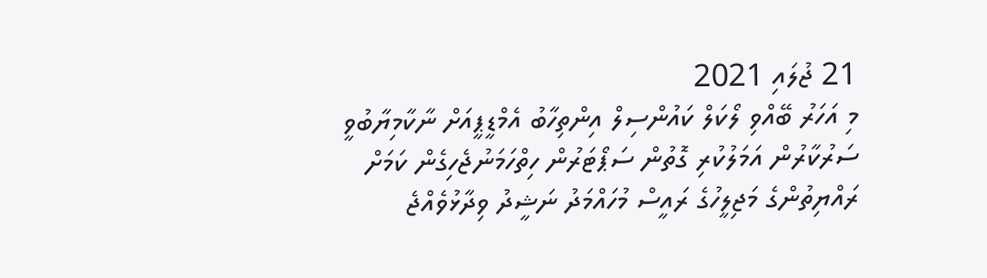21 ޖުލައި 2021
މި އަހަރު ބޭއްވި ލޯކަލް ކައުންސިލް އިންތިހާބު އެމްޑީޕީއަށް ނާކާމިޔާބުވީ ސަރުކާރުން އަމަލުކުރި ގޮތުން ސަޕޯޓަރުން ހިތްހަމަނުޖެހިގެން ކަމަށް ރައްޔިތުންގެ މަޖިލީހުގެ ރައީސް މުހައްމަދު ނަޝީދު ވިދާޅުވެއްޖެ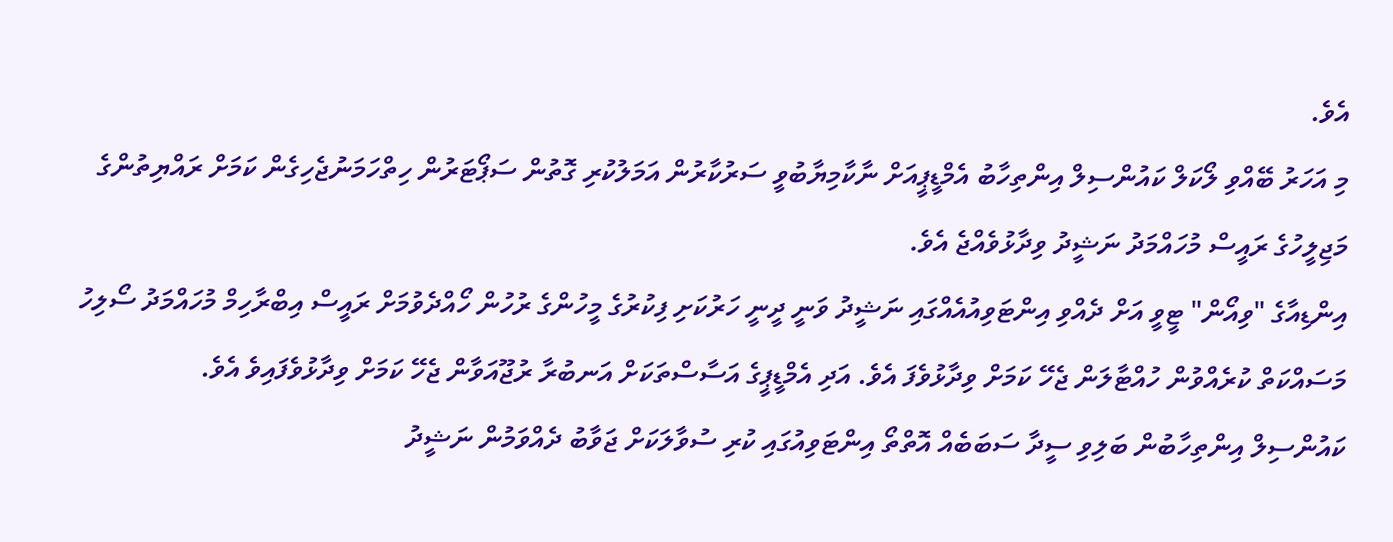އެވެ.
މި އަހަރު ބޭއްވި ލޯކަލް ކައުންސިލް އިންތިހާބު އެމްޑީޕީއަށް ނާކާމިޔާބުވީ ސަރުކާރުން އަމަލުކުރި ގޮތުން ސަޕޯޓަރުން ހިތްހަމަނުޖެހިގެން ކަމަށް ރައްޔިތުންގެ މަޖިލީހުގެ ރައީސް މުހައްމަދު ނަޝީދު ވިދާޅުވެއްޖެ އެވެ.
އިންޑިއާގެ "ވިއޯން" ޓީވީ އަށް ދެއްވި އިންޓަވިއުއެއްގައި ނަޝީދު ވަނީ ދީނީ ހަރުކަށި ފިކުރުގެ މީހުންގެ ރުހުން ހޯއްދެވުމަށް ރައީސް އިބްރާހިމް މުހައްމަދު ސޯލިހު މަސައްކަތް ކުރެއްވުން ހުއްޓާލަން ޖެހޭ ކަމަށް ވިދާޅުވެފަ އެވެ. އަދި އެމްޑީޕީގެ އަސާސްތަކަށް އަނބުރާ ރުޖޫއަވާން ޖެހޭ ކަމަށް ވިދާޅުވެފައިވެ އެވެ.
ކައުންސިލް އިންތިހާބުން ބަލިވި ސީދާ ސަބަބެއް އޮތްތޯ އިންޓަވިއުގައި ކުރި ސުވާލަކަށް ޖަވާބު ދެއްވަމުން ނަޝީދު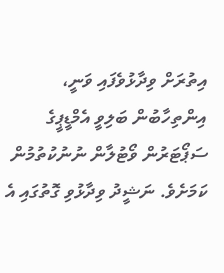އިތުރަށް ވިދާޅުވެފައި ވަނީ، އިންތިހާބުން ބަލިވީ އެމްޑީޕީގެ ސަޕޯޓަރުން ވޯޓުލާން ނުނުކުތުމުން ކަމަށެވެ. ނަޝީދު ވިދާޅުވި ގޮތުގައި އެ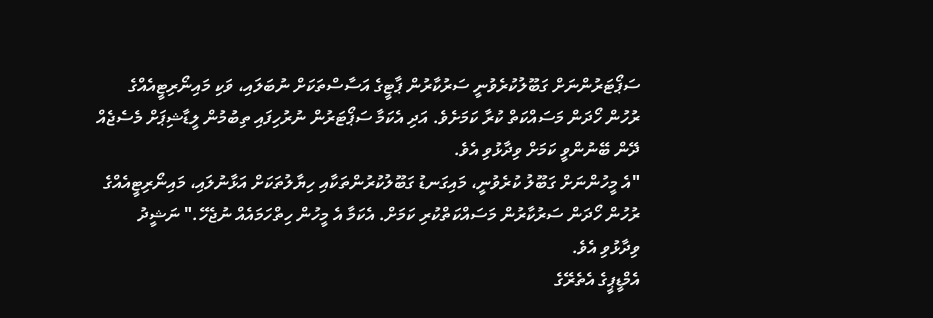ސަޕޯޓަރުންނަށް ގަބޫލުކުރެވުނީ ސަރުކާރުން ޕާޓީގެ އަސާސްތަކަށް ނުބަލައި، ވަކި މައިނޯރިޓީއެއްގެ ރުހުން ހޯދަން މަސައްކަތް ކުރާ ކަމަށެވެ. އަދި އެކަމާ ސަޕޯޓަރުން ނުރުހިފައި ތިބުމުން ލީޑާޝިޕަށް މެސެޖެއް ދޭން ބޭނުންވީ ކަމަށް ވިދާޅުވި އެވެ.
"އެ މީހުންނަށް ގަބޫލު ކުރެވުނީ، މައިގަނޑު ގަބޫލުކުރުންތަކާއި ހިޔާލުތަކަށް އަޅާނުލައި، މައިނޯރިޓީއެއްގެ ރުހުން ހޯދަން ސަރުކާރުން މަސައްކަތްކުރި ކަމަށް. އެކަމާ އެ މީހުން ހިތްހަމައެއް ނުޖެހޭ." ނަޝީދު ވިދާޅުވި އެވެ.
އެމްޑީޕީގެ އެތެރޭގެ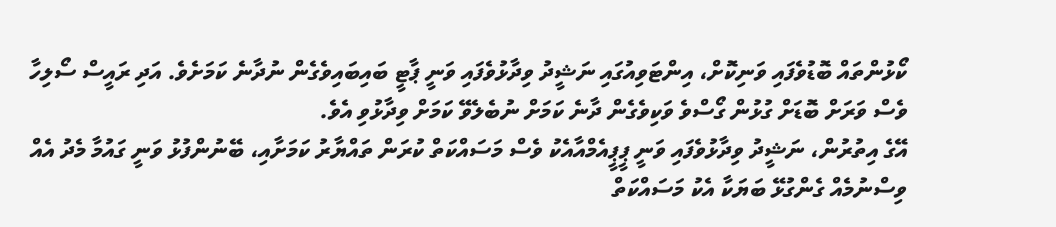ކޯޅުންތައް ބޮޑުވެފައި ވަނިކޮށް، އިންޓަވިއުގައި ނަޝީދު ވިދާޅުވެފައި ވަނީ ޕާޓީ ބައިބައިވެގެން ނުދާނެ ކަމަށެވެ. އަދި ރައީސް ސޯލިހާ ވެސް ވަރަށް ބޮޑަށް ގުޅުން ގޯސްވެ ވަކިވެގެން ދާނެ ކަމަށް ނުބެލެވޭ ކަމަށް ވިދާޅުވި އެވެ.
އޭގެ އިތުރުން، ނަޝީދު ވިދާޅުވެފައި ވަނީ ޕީޕީއެމްއާއެކު ވެސް މަސައްކަތް ކުރަން ތައްޔާރު ކަމަށާއި، ބޭނުންފުޅު ވަނީ ގައުމާ މެދު އެއް ވިސްނުމެއް ގެންގުޅޭ ބަޔަކާ އެކު މަސައްކަތް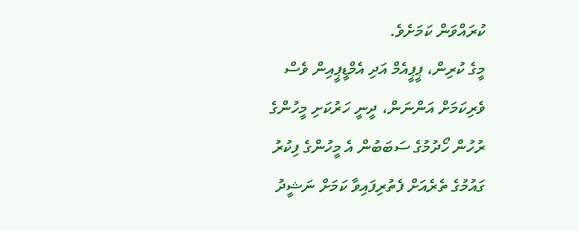ކުރައްވަން ކަމަށެވެ.
މީގެ ކުރިން، ޕީޕީއެމް އަދި އެމްޑީޕީއިން ވެސް ވެރިކަމަށް އަންނަން، ދީނީ ހަރުކަށި މީހުންގެ ރުހުން ހޯދުމުގެ ސަބަބުން އެ މީހުންގެ ފިކުރު ގައުމުގެ ތެރެއަށް ފެތުރިފައިވާ ކަމަށް ނަޝީދު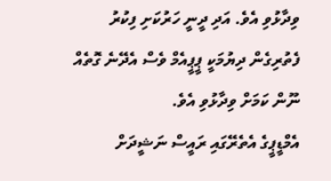ވިދާޅުވި އެވެ. އަދި ދީނީ ހަރުކަށި ފިކުރު ފެތުރިގެން ދިޔުމަކީ ޕީޕީއެމް ވެސް އެދޭނެ ގޮތެއް ނޫން ކަމަށް ވިދާޅުވި އެވެ.
އެމްޑީޕީގެ އެތެރޭގައި ރައީސް ނަޝީދަށް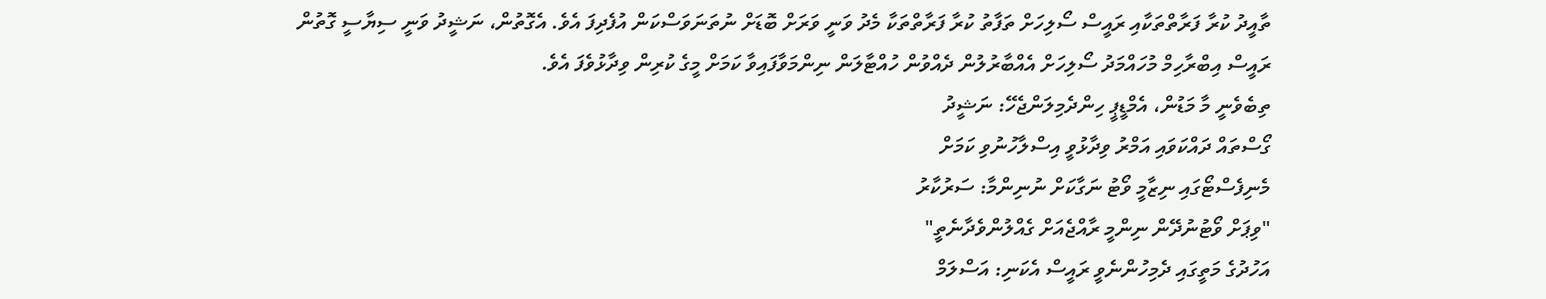ތާއީދު ކުރާ ފަރާތްތަކާއި ރައީސް ސޯލިހަށް ތަފާތު ކުރާ ފަރާތްތަކާ މެދު ވަނީ ވަރަށް ބޮޑަށް ނުތަނަވަސްކަން އުފެދިފަ އެވެ. އެގޮތުން، ނަޝީދު ވަނީ ސިޔާސީ ގޮތުން ރައީސް އިބްރާހިމް މުހައްމަދު ސޯލިހަށް އެއްބާރުލުން ދެއްވުން ހުއްޓާލަން ނިންމަވާފައިވާ ކަމަށް މީގެ ކުރިން ވިދާޅުވެފަ އެވެ.
ތިބެވެނީ މާ މަޑުން، އެމްޑީޕީ ހިންދެމިލަންޖެހޭ: ނަޝީދު
ގޯސްތައް ދައްކަވައި އަމްރު ވިދާޅުވީ އިސްލާހުނުވި ކަމަށް
މެނިފެސްޓޯގައި ނިޒާމީ ވޯޓު ނަގާކަށް ނުނިންމާ: ސަރުކާރު
"ވިޕަށް ވޯޓުނުދޭން ނިންމީ ރާއްޖެއަށް ގެއްލުންވެދާނެތީ"
އަހުދުގެ މަތީގައި ދެމިހުންނެވީ ރައީސް އެކަނި: އަސްލަމް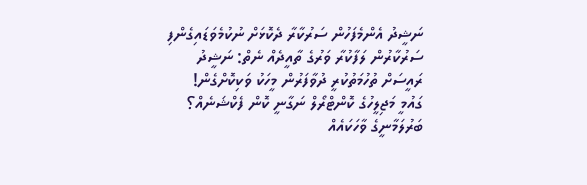ނަޝީދު އެންމެފަހުން ސަރުކާރާ ދެކޮޅަށް ނުކުމެވަޑައިގެންފި
ސަރުކާރުން ލަފާކުރާ ވަރުގެ ތާއީދެއް ނެތް: ނަޝީދު
ރައީސަށް ތުހުމަތުކުރީ ދުވާފަރުން މީހަކު ވަކިކޮށްގެން!
ގައުމީ މަޖިލީހުގެ ކޮންޓްރޯލް ނަގާނީ ކޮން ފެކްޝަނެއް؟
ބަރުލަމާނީގެ ވާހަކައެއް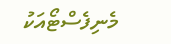މެނިފެސްޓޯއަކު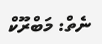ނެތް: މަބްރޫކް